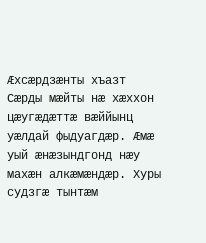Æхсæрдзæнты хъазт
Сæрды мæйты нæ хæххон цæугæдæттæ вæййынц уæлдай фыдуагдæр. Æмæ уый æнæзындгонд нæу махæн алкæмæндæр. Хуры судзгæ тынтæм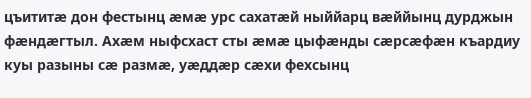цъититæ дон фестынц æмæ урс сахатæй ныййарц вæййынц дурджын фæндæгтыл. Ахæм ныфсхаст сты æмæ цыфæнды сæрсæфæн къардиу куы разыны сæ размæ, уæддæр сæхи фехсынц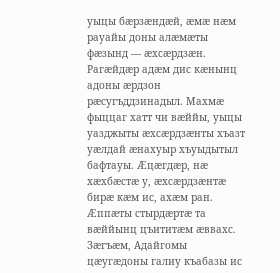уыцы бæрзæндæй, æмæ нæм рауайы доны алæмæты фæзынд — æхсæрдзæн.
Рагæйдæр адæм дис кæнынц адоны æрдзон рæсугъддзинадыл. Махмæ фыццаг хатт чи вæййы, уыцы уазджыты æхсæрдзæнты хъазт уæлдай æнахуыр хъуыдытыл бафтауы. Æцæгдæр, нæ хæхбæстæ у, æхсæрдзæнтæ бирæ кæм ис, ахæм ран. Æппæты стырдæртæ та вæййынц цъититæм æввахс.
Зæгъæм, Адайгомы цæугæдоны галиу къабазы ис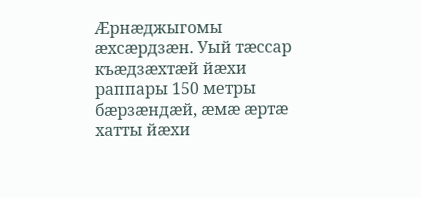Æрнæджыгомы æхсæрдзæн. Уый тæссар къæдзæхтæй йæхи раппары 150 метры бæрзæндæй, æмæ æртæ хатты йæхи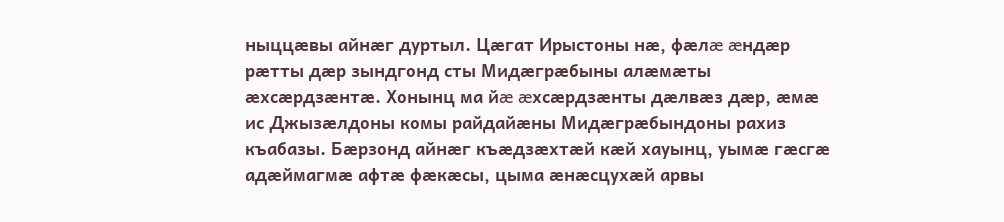ныццæвы айнæг дуртыл. Цæгат Ирыстоны нæ, фæлæ æндæр рæтты дæр зындгонд сты Мидæгрæбыны алæмæты æхсæрдзæнтæ. Хонынц ма йæ æхсæрдзæнты дæлвæз дæр, æмæ ис Джызæлдоны комы райдайæны Мидæгрæбындоны рахиз къабазы. Бæрзонд айнæг къæдзæхтæй кæй хауынц, уымæ гæсгæ адæймагмæ афтæ фæкæсы, цыма æнæсцухæй арвы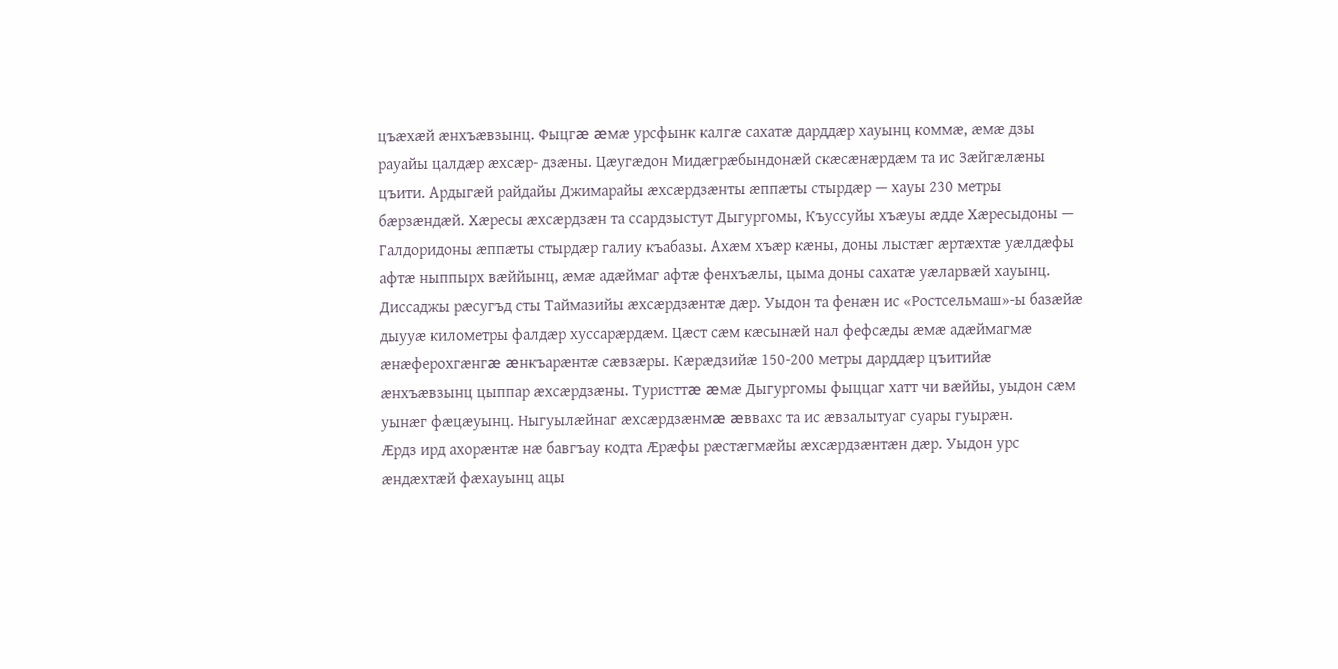цъæхæй æнхъæвзынц. Фыцгæ æмæ урсфынк калгæ сахатæ дарддæр хауынц коммæ, æмæ дзы рауайы цалдæр æхсæр- дзæны. Цæугæдон Мидæгрæбындонæй скæсæнæрдæм та ис Зæйгæлæны цъити. Ардыгæй райдайы Джимарайы æхсæрдзæнты æппæты стырдæр — хауы 230 метры бæрзæндæй. Хæресы æхсæрдзæн та ссардзыстут Дыгургомы, Къуссуйы хъæуы æдде Хæресыдоны — Галдоридоны æппæты стырдæр галиу къабазы. Ахæм хъæр кæны, доны лыстæг æртæхтæ уæлдæфы афтæ ныппырх вæййынц, æмæ адæймаг афтæ фенхъæлы, цыма доны сахатæ уæларвæй хауынц.
Диссаджы рæсугъд сты Таймазийы æхсæрдзæнтæ дæр. Уыдон та фенæн ис «Ростсельмаш»-ы базæйæ дыууæ километры фалдæр хуссарæрдæм. Цæст сæм кæсынæй нал фефсæды æмæ адæймагмæ æнæферохгæнгæ æнкъарæнтæ сæвзæры. Кæрæдзийæ 150-200 метры дарддæр цъитийæ æнхъæвзынц цыппар æхсæрдзæны. Туристтæ æмæ Дыгургомы фыццаг хатт чи вæййы, уыдон сæм уынæг фæцæуынц. Ныгуылæйнаг æхсæрдзæнмæ æввахс та ис æвзалытуаг суары гуырæн.
Æрдз ирд ахорæнтæ нæ бавгъау кодта Æрæфы рæстæгмæйы æхсæрдзæнтæн дæр. Уыдон урс æндæхтæй фæхауынц ацы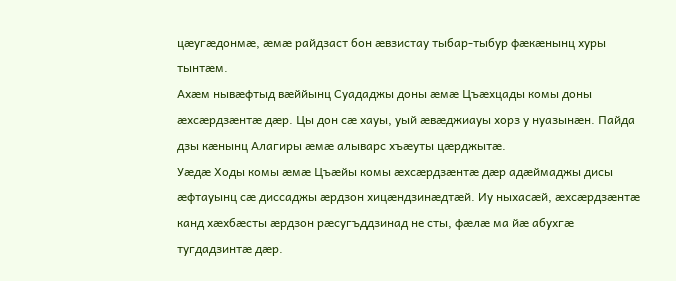цæугæдонмæ, æмæ райдзаст бон æвзистау тыбар-тыбур фæкæнынц хуры тынтæм.
Ахæм нывæфтыд вæййынц Суададжы доны æмæ Цъæхцады комы доны æхсæрдзæнтæ дæр. Цы дон сæ хауы, уый æвæджиауы хорз у нуазынæн. Пайда дзы кæнынц Алагиры æмæ алыварс хъæуты цæрджытæ.
Уæдæ Ходы комы æмæ Цъæйы комы æхсæрдзæнтæ дæр адæймаджы дисы æфтауынц сæ диссаджы æрдзон хицæндзинæдтæй. Иу ныхасæй, æхсæрдзæнтæ канд хæхбæсты æрдзон рæсугъддзинад не сты, фæлæ ма йæ абухгæ тугдадзинтæ дæр.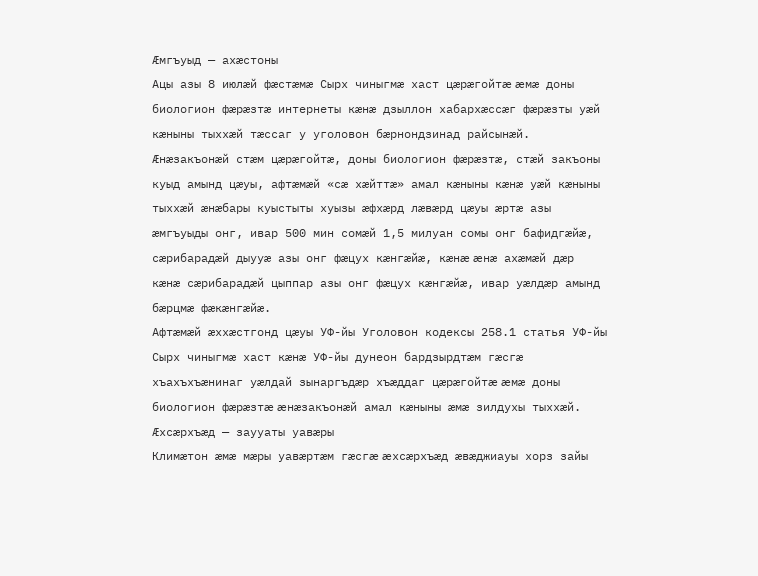Æмгъуыд — ахæстоны
Ацы азы 8 июлæй фæстæмæ Сырх чиныгмæ хаст цæрæгойтæ æмæ доны биологион фæрæзтæ интернеты кæнæ дзыллон хабархæссæг фæрæзты уæй кæныны тыххæй тæссаг у уголовон бæрнондзинад райсынæй.
Æнæзакъонæй стæм цæрæгойтæ, доны биологион фæрæзтæ, стæй закъоны куыд амынд цæуы, афтæмæй «сæ хæйттæ» амал кæныны кæнæ уæй кæныны тыххæй æнæбары куыстыты хуызы æфхæрд лæвæрд цæуы æртæ азы æмгъуыды онг, ивар 500 мин сомæй 1,5 милуан сомы онг бафидгæйæ, сæрибарадæй дыууæ азы онг фæцух кæнгæйæ, кæнæ æнæ ахæмæй дæр кæнæ сæрибарадæй цыппар азы онг фæцух кæнгæйæ, ивар уæлдæр амынд бæрцмæ фæкæнгæйæ.
Афтæмæй æххæстгонд цæуы УФ-йы Уголовон кодексы 258.1 статья УФ-йы Сырх чиныгмæ хаст кæнæ УФ-йы дунеон бардзырдтæм гæсгæ хъахъхъæнинаг уæлдай зынаргъдæр хъæддаг цæрæгойтæ æмæ доны биологион фæрæзтæ æнæзакъонæй амал кæныны æмæ зилдухы тыххæй.
Æхсæрхъæд — заууаты уавæры
Климæтон æмæ мæры уавæртæм гæсгæ æхсæрхъæд æвæджиауы хорз зайы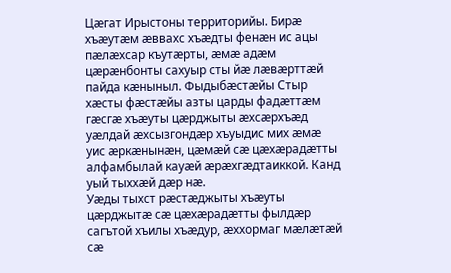Цæгат Ирыстоны территорийы. Бирæ хъæутæм æввахс хъæдты фенæн ис ацы пæлæхсар къутæрты, æмæ адæм цæрæнбонты сахуыр сты йæ лæвæрттæй пайда кæныныл. Фыдыбæстæйы Стыр хæсты фæстæйы азты царды фадæттæм гæсгæ хъæуты цæрджыты æхсæрхъæд уæлдай æхсызгондæр хъуыдис мих æмæ уис æркæнынæн, цæмæй сæ цæхæрадæтты алфамбылай кауæй æрæхгæдтаиккой. Канд уый тыххæй дæр нæ.
Уæды тыхст рæстæджыты хъæуты цæрджытæ сæ цæхæрадæтты фылдæр сагътой хъилы хъæдур, æххормаг мæлæтæй сæ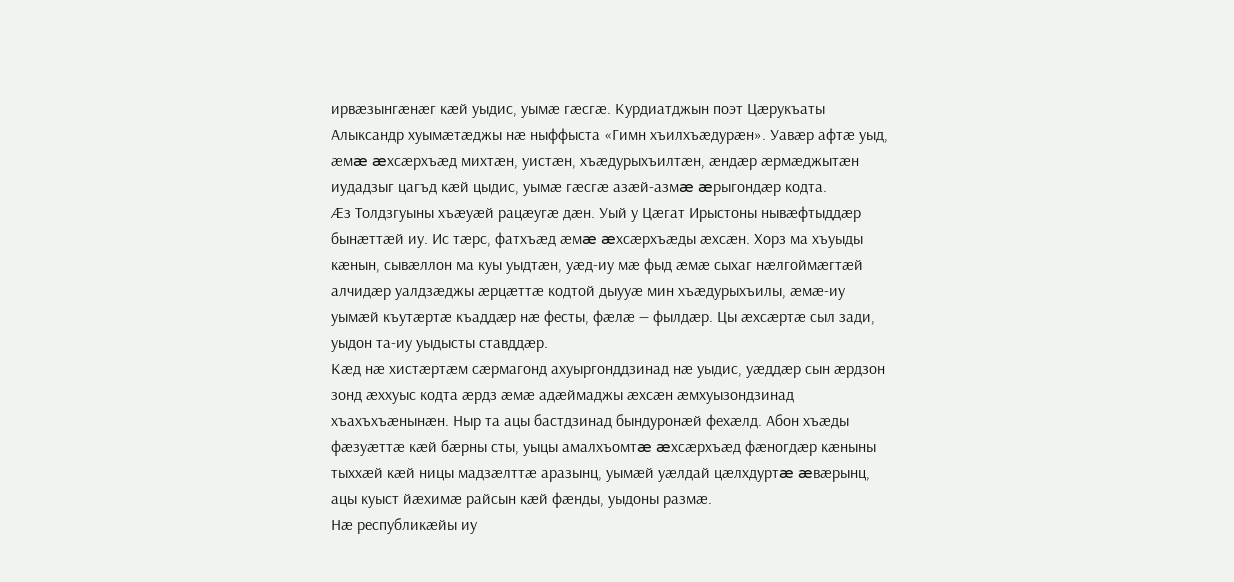ирвæзынгæнæг кæй уыдис, уымæ гæсгæ. Курдиатджын поэт Цæрукъаты Алыксандр хуымæтæджы нæ ныффыста «Гимн хъилхъæдурæн». Уавæр афтæ уыд, æмæ æхсæрхъæд михтæн, уистæн, хъæдурыхъилтæн, æндæр æрмæджытæн иудадзыг цагъд кæй цыдис, уымæ гæсгæ азæй-азмæ æрыгондæр кодта.
Æз Толдзгуыны хъæуæй рацæугæ дæн. Уый у Цæгат Ирыстоны нывæфтыддæр бынæттæй иу. Ис тæрс, фатхъæд æмæ æхсæрхъæды æхсæн. Хорз ма хъуыды кæнын, сывæллон ма куы уыдтæн, уæд-иу мæ фыд æмæ сыхаг нæлгоймæгтæй алчидæр уалдзæджы æрцæттæ кодтой дыууæ мин хъæдурыхъилы, æмæ-иу уымæй къутæртæ къаддæр нæ фесты, фæлæ — фылдæр. Цы æхсæртæ сыл зади, уыдон та-иу уыдысты ставддæр.
Кæд нæ хистæртæм сæрмагонд ахуыргонддзинад нæ уыдис, уæддæр сын æрдзон зонд æххуыс кодта æрдз æмæ адæймаджы æхсæн æмхуызондзинад хъахъхъæнынæн. Ныр та ацы бастдзинад бындуронæй фехæлд. Абон хъæды фæзуæттæ кæй бæрны сты, уыцы амалхъомтæ æхсæрхъæд фæногдæр кæныны тыххæй кæй ницы мадзæлттæ аразынц, уымæй уæлдай цæлхдуртæ æвæрынц, ацы куыст йæхимæ райсын кæй фæнды, уыдоны размæ.
Нæ республикæйы иу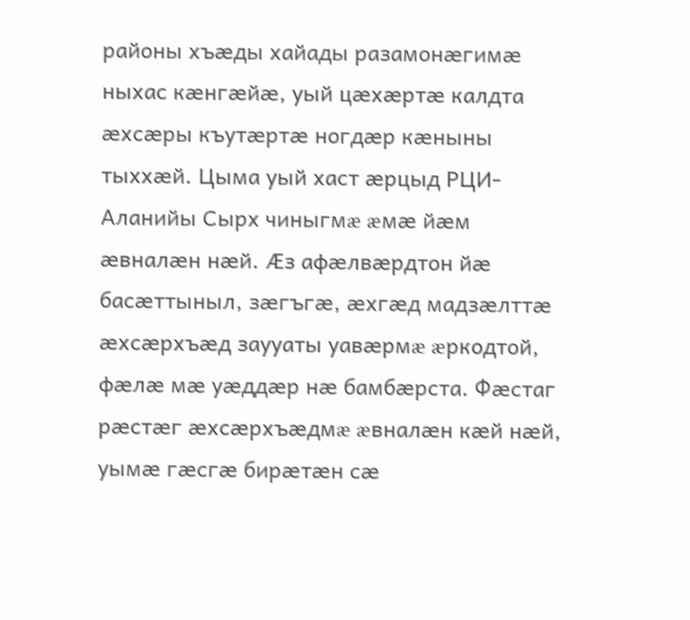районы хъæды хайады разамонæгимæ ныхас кæнгæйæ, уый цæхæртæ калдта æхсæры къутæртæ ногдæр кæныны тыххæй. Цыма уый хаст æрцыд РЦИ-Аланийы Сырх чиныгмæ æмæ йæм æвналæн нæй. Æз афæлвæрдтон йæ басæттыныл, зæгъгæ, æхгæд мадзæлттæ æхсæрхъæд заууаты уавæрмæ æркодтой, фæлæ мæ уæддæр нæ бамбæрста. Фæстаг рæстæг æхсæрхъæдмæ æвналæн кæй нæй, уымæ гæсгæ бирæтæн сæ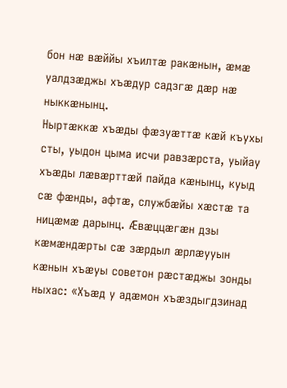бон нæ вæййы хъилтæ ракæнын, æмæ уалдзæджы хъæдур садзгæ дæр нæ ныккæнынц.
Ныртæккæ хъæды фæзуæттæ кæй къухы сты, уыдон цыма исчи равзæрста, уыйау хъæды лæвæрттæй пайда кæнынц, куыд сæ фæнды, афтæ, службæйы хæстæ та ницæмæ дарынц. Æвæццæгæн дзы кæмæндæрты сæ зæрдыл æрлæууын кæнын хъæуы советон рæстæджы зонды ныхас: «Хъæд у адæмон хъæздыгдзинад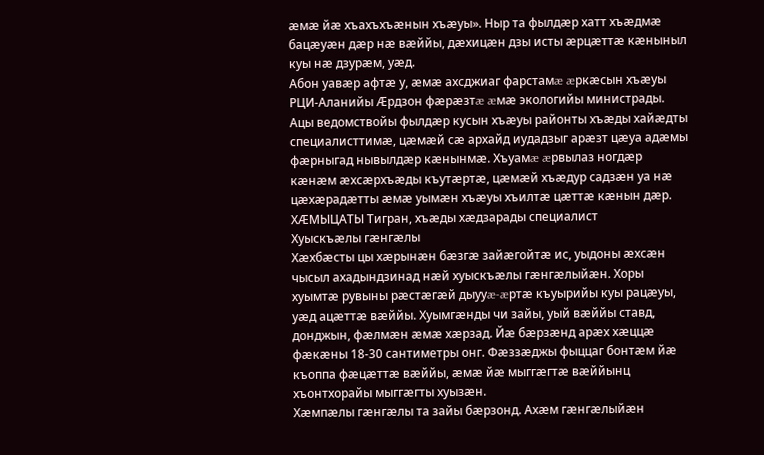æмæ йæ хъахъхъæнын хъæуы». Ныр та фылдæр хатт хъæдмæ бацæуæн дæр нæ вæййы, дæхицæн дзы исты æрцæттæ кæныныл куы нæ дзурæм, уæд.
Абон уавæр афтæ у, æмæ ахсджиаг фарстамæ æркæсын хъæуы РЦИ-Аланийы Æрдзон фæрæзтæ æмæ экологийы министрады. Ацы ведомствойы фылдæр кусын хъæуы районты хъæды хайæдты специалисттимæ, цæмæй сæ архайд иудадзыг арæзт цæуа адæмы фæрныгад нывылдæр кæнынмæ. Хъуамæ æрвылаз ногдæр кæнæм æхсæрхъæды къутæртæ, цæмæй хъæдур садзæн уа нæ цæхæрадæтты æмæ уымæн хъæуы хъилтæ цæттæ кæнын дæр.
ХÆМЫЦАТЫ Тигран, хъæды хæдзарады специалист
Хуыскъæлы гæнгæлы
Хæхбæсты цы хæрынæн бæзгæ зайæгойтæ ис, уыдоны æхсæн чысыл ахадындзинад нæй хуыскъæлы гæнгæлыйæн. Хоры хуымтæ рувыны рæстæгæй дыууæ-æртæ къуырийы куы рацæуы, уæд ацæттæ вæййы. Хуымгæнды чи зайы, уый вæййы ставд, донджын, фæлмæн æмæ хæрзад. Йæ бæрзæнд арæх хæццæ фæкæны 18-30 сантиметры онг. Фæззæджы фыццаг бонтæм йæ къоппа фæцæттæ вæййы, æмæ йæ мыггæгтæ вæййынц хъонтхорайы мыггæгты хуызæн.
Хæмпæлы гæнгæлы та зайы бæрзонд. Ахæм гæнгæлыйæн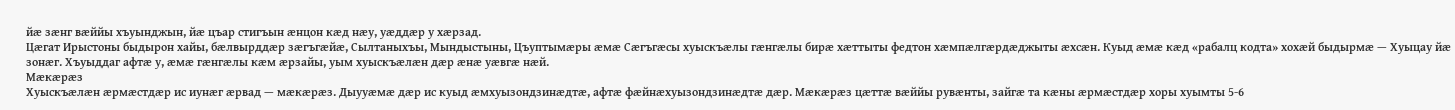йæ зæнг вæййы хъуынджын, йæ цъар стигъын æнцон кæд нæу, уæддæр у хæрзад.
Цæгат Ирыстоны быдырон хайы, бæлвырддæр зæгъгæйæ, Сылтаныхъы, Мындыстыны, Цъуптымæры æмæ Сæгъгæсы хуыскъæлы гæнгæлы бирæ хæттыты федтон хæмпæлгæрдæджыты æхсæн. Куыд æмæ кæд «рабалц кодта» хохæй быдырмæ — Хуыцау йæ зонæг. Хъуыддаг афтæ у, æмæ гæнгæлы кæм æрзайы, уым хуыскъæлæн дæр æнæ уæвгæ нæй.
Мæкæрæз
Хуыскъæлæн æрмæстдæр ис иунæг æрвад — мæкæрæз. Дыууæмæ дæр ис куыд æмхуызондзинæдтæ, афтæ фæйнæхуызондзинæдтæ дæр. Мæкæрæз цæттæ вæййы рувæнты, зайгæ та кæны æрмæстдæр хоры хуымты 5-6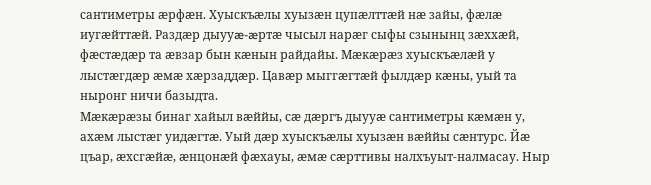сантиметры æрфæн. Хуыскъæлы хуызæн цупæлттæй нæ зайы, фæлæ иугæйттæй. Раздæр дыууæ-æртæ чысыл нарæг сыфы сзынынц зæххæй, фæстæдæр та æвзар бын кæнын райдайы. Мæкæрæз хуыскъæлæй у лыстæгдæр æмæ хæрзаддæр. Цавæр мыггæгтæй фылдæр кæны, уый та ныронг ничи базыдта.
Мæкæрæзы бинаг хайыл вæййы, сæ дæргъ дыууæ сантиметры кæмæн у, ахæм лыстæг уидæгтæ. Уый дæр хуыскъæлы хуызæн вæййы сæнтурс. Йæ цъар, æхсгæйæ, æнцонæй фæхауы, æмæ сæрттивы налхъуыт-налмасау. Ныр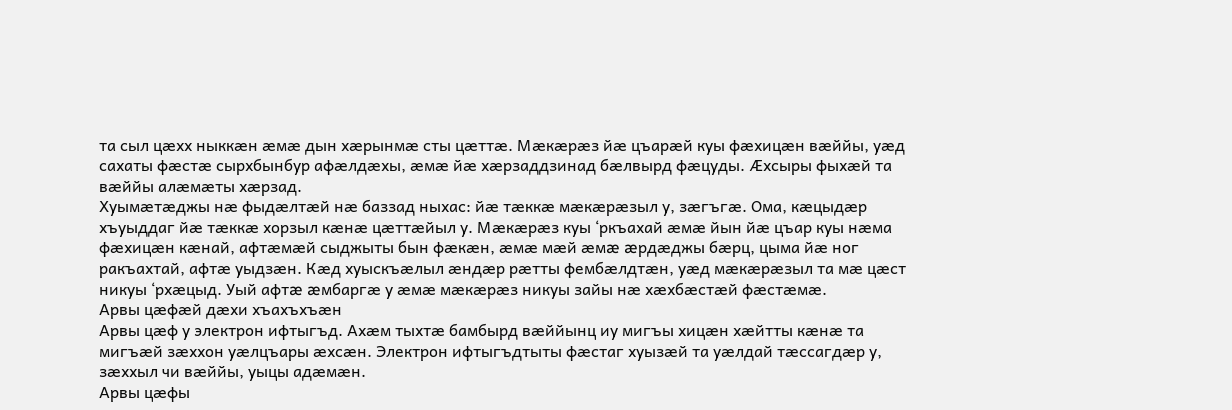та сыл цæхх ныккæн æмæ дын хæрынмæ сты цæттæ. Мæкæрæз йæ цъарæй куы фæхицæн вæййы, уæд сахаты фæстæ сырхбынбур афæлдæхы, æмæ йæ хæрзаддзинад бæлвырд фæцуды. Æхсыры фыхæй та вæййы алæмæты хæрзад.
Хуымæтæджы нæ фыдæлтæй нæ баззад ныхас: йæ тæккæ мæкæрæзыл у, зæгъгæ. Ома, кæцыдæр хъуыддаг йæ тæккæ хорзыл кæнæ цæттæйыл у. Мæкæрæз куы ‘ркъахай æмæ йын йæ цъар куы нæма фæхицæн кæнай, афтæмæй сыджыты бын фæкæн, æмæ мæй æмæ æрдæджы бæрц, цыма йæ ног ракъахтай, афтæ уыдзæн. Кæд хуыскъæлыл æндæр рæтты фембæлдтæн, уæд мæкæрæзыл та мæ цæст никуы ‘рхæцыд. Уый афтæ æмбаргæ у æмæ мæкæрæз никуы зайы нæ хæхбæстæй фæстæмæ.
Арвы цæфæй дæхи хъахъхъæн
Арвы цæф у электрон ифтыгъд. Ахæм тыхтæ бамбырд вæййынц иу мигъы хицæн хæйтты кæнæ та мигъæй зæххон уæлцъары æхсæн. Электрон ифтыгъдтыты фæстаг хуызæй та уæлдай тæссагдæр у, зæххыл чи вæййы, уыцы адæмæн.
Арвы цæфы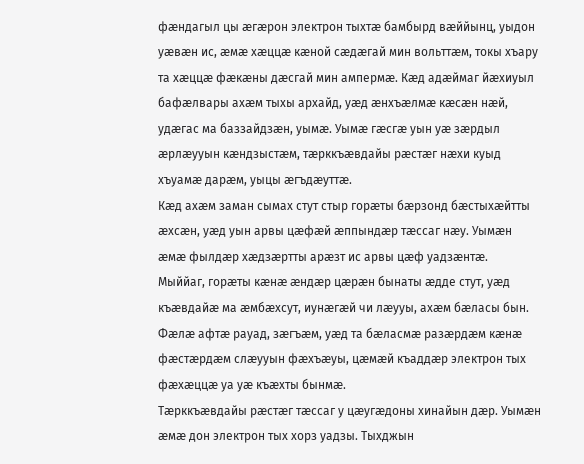фæндагыл цы æгæрон электрон тыхтæ бамбырд вæййынц, уыдон уæвæн ис, æмæ хæццæ кæной сæдæгай мин вольттæм, токы хъару та хæццæ фæкæны дæсгай мин ампермæ. Кæд адæймаг йæхиуыл бафæлвары ахæм тыхы архайд, уæд æнхъæлмæ кæсæн нæй, удæгас ма баззайдзæн, уымæ. Уымæ гæсгæ уын уæ зæрдыл æрлæууын кæндзыстæм, тæрккъæвдайы рæстæг нæхи куыд хъуамæ дарæм, уыцы æгъдæуттæ.
Кæд ахæм заман сымах стут стыр горæты бæрзонд бæстыхæйтты æхсæн, уæд уын арвы цæфæй æппындæр тæссаг нæу. Уымæн æмæ фылдæр хæдзæртты арæзт ис арвы цæф уадзæнтæ.
Мыййаг, горæты кæнæ æндæр цæрæн бынаты æдде стут, уæд къæвдайæ ма æмбæхсут, иунæгæй чи лæууы, ахæм бæласы бын. Фæлæ афтæ рауад, зæгъæм, уæд та бæласмæ разæрдæм кæнæ фæстæрдæм слæууын фæхъæуы, цæмæй къаддæр электрон тых фæхæццæ уа уæ къæхты бынмæ.
Тæрккъæвдайы рæстæг тæссаг у цæугæдоны хинайын дæр. Уымæн æмæ дон электрон тых хорз уадзы. Тыхджын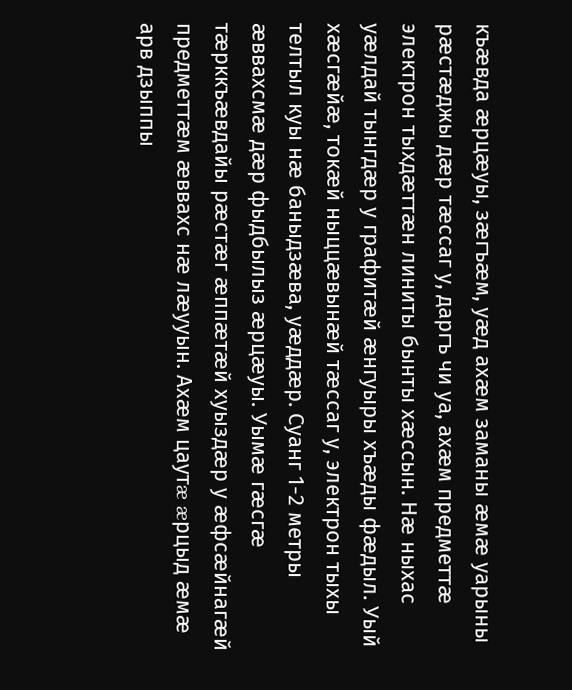къæвда æрцæуы, зæгъæм, уæд ахæм заманы æмæ уарыны рæстæджы дæр тæссаг у, даргъ чи уа, ахæм предметтæ электрон тыхдæттæн линиты бынты хæссын. Нæ ныхас уæлдай тынгдæр у графитæй æнгуыры хъæды фæдыл. Уый хæсгæйæ, токæй ныццæвынæй тæссаг у, электрон тыхы телтыл куы нæ баныдзæва, уæддæр. Суанг 1-2 метры æввахсмæ дæр фыдбылыз æрцæуы. Уымæ гæсгæ тæрккъæвдайы рæстæг æппæтæй хуыздæр у æфсæйнагæй предметтæм æввахс нæ лæууын. Ахæм цаутæ æрцыд æмæ арв дзыппы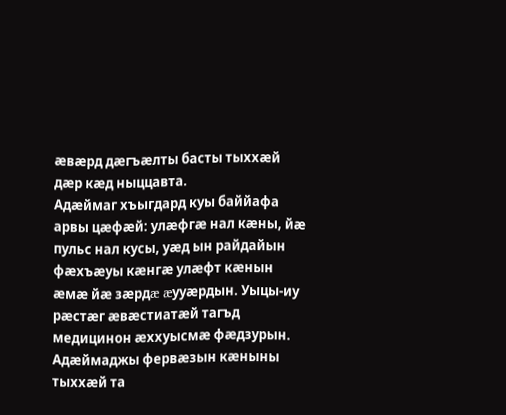æвæрд дæгъæлты басты тыххæй дæр кæд ныццавта.
Адæймаг хъыгдард куы баййафа арвы цæфæй: улæфгæ нал кæны, йæ пульс нал кусы, уæд ын райдайын фæхъæуы кæнгæ улæфт кæнын æмæ йæ зæрдæ æууæрдын. Уыцы-иу рæстæг æвæстиатæй тагъд медицинон æххуысмæ фæдзурын. Адæймаджы фервæзын кæныны тыххæй та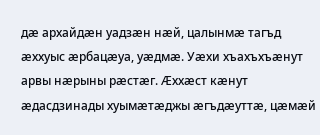дæ архайдæн уадзæн нæй, цалынмæ тагъд æххуыс æрбацæуа, уæдмæ. Уæхи хъахъхъæнут арвы нæрыны рæстæг. Æххæст кæнут æдасдзинады хуымæтæджы æгъдæуттæ, цæмæй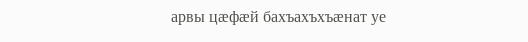арвы цæфæй бахъахъхъæнат уе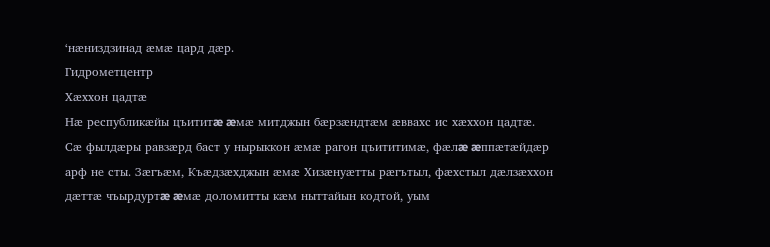‘нæниздзинад æмæ цард дæр.
Гидрометцентр
Хæххон цадтæ
Нæ республикæйы цъититæ æмæ митджын бæрзæндтæм æввахс ис хæххон цадтæ. Сæ фылдæры равзæрд баст у нырыккон æмæ рагон цъититимæ, фæлæ æппæтæйдæр арф не сты. Зæгъæм, Къæдзæхджын æмæ Хизæнуæтты рæгътыл, фæхстыл дæлзæххон дæттæ чъырдуртæ æмæ доломитты кæм ныттайын кодтой, уым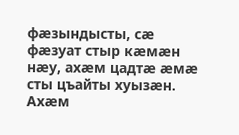фæзындысты, сæ фæзуат стыр кæмæн нæу, ахæм цадтæ æмæ сты цъайты хуызæн.
Ахæм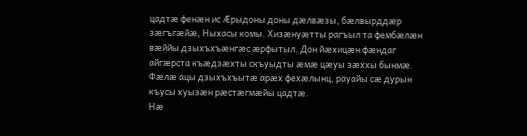цадтæ фенæн ис Æрыдоны доны дæлвæзы, бæлвырддæр зæгъгæйæ, Ныхасы комы. Хизæнуæтты рагъыл та фембæлæн вæййы дзыхъхъæнгæс æрфытыл. Дон йæхицæн фæндаг айгæрста къæдзæхты скъуыдты æмæ цæуы зæххы бынмæ. Фæлæ ацы дзыхъхъытæ арæх фехæлынц, рауайы сæ дурын къусы хуызæн рæстæгмæйы цадтæ.
Нæ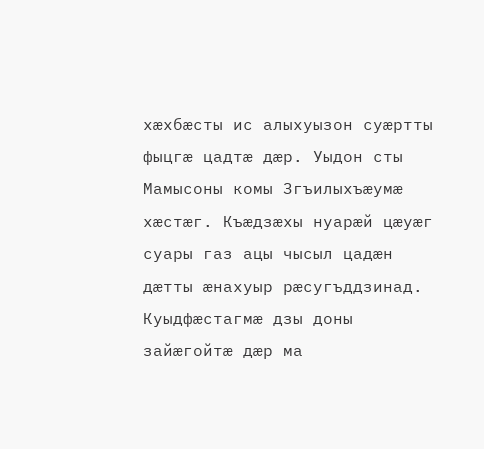хæхбæсты ис алыхуызон суæртты фыцгæ цадтæ дæр. Уыдон сты Мамысоны комы Згъилыхъæумæ хæстæг. Къæдзæхы нуарæй цæуæг суары газ ацы чысыл цадæн дæтты æнахуыр рæсугъддзинад. Куыдфæстагмæ дзы доны зайæгойтæ дæр ма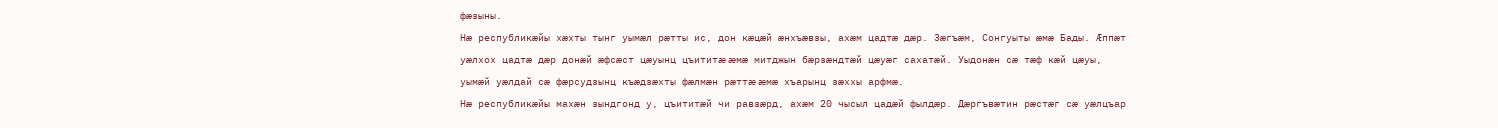фæзыны.
Нæ республикæйы хæхты тынг уымæл рæтты ис, дон кæцæй æнхъæвзы, ахæм цадтæ дæр. Зæгъæм, Сонгуыты æмæ Бады. Æппæт уæлхох цадтæ дæр донæй æфсæст цæуынц цъититæ æмæ митджын бæрзæндтæй цæуæг сахатæй. Уыдонæн сæ тæф кæй цæуы, уымæй уæлдай сæ фæрсудзынц къæдзæхты фæлмæн рæттæ æмæ хъарынц зæххы арфмæ.
Нæ республикæйы махæн зындгонд у, цъититæй чи равзæрд, ахæм 20 чысыл цадæй фылдæр. Дæргъвæтин рæстæг сæ уæлцъар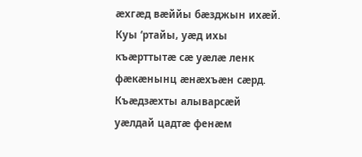æхгæд вæййы бæзджын ихæй. Куы ‘ртайы, уæд ихы къæрттытæ сæ уæлæ ленк фæкæнынц æнæхъæн сæрд.
Къæдзæхты алыварсæй уæлдай цадтæ фенæм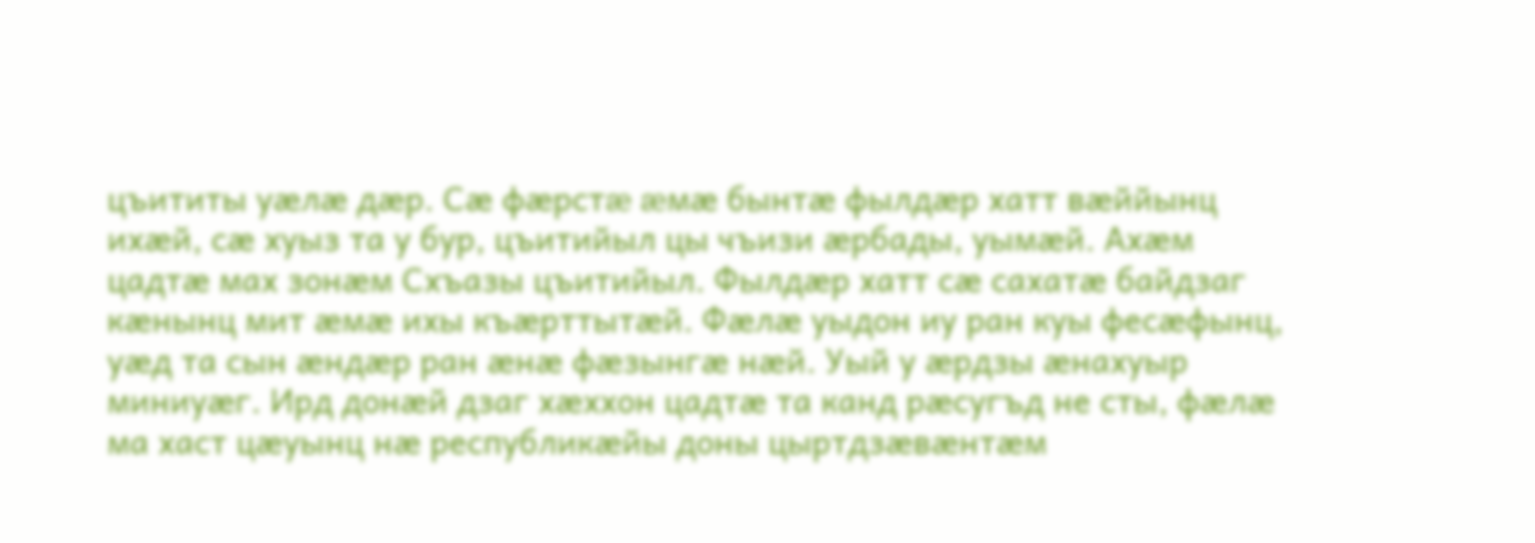цъититы уæлæ дæр. Сæ фæрстæ æмæ бынтæ фылдæр хатт вæййынц ихæй, сæ хуыз та у бур, цъитийыл цы чъизи æрбады, уымæй. Ахæм цадтæ мах зонæм Схъазы цъитийыл. Фылдæр хатт сæ сахатæ байдзаг кæнынц мит æмæ ихы къæрттытæй. Фæлæ уыдон иу ран куы фесæфынц, уæд та сын æндæр ран æнæ фæзынгæ нæй. Уый у æрдзы æнахуыр миниуæг. Ирд донæй дзаг хæххон цадтæ та канд рæсугъд не сты, фæлæ ма хаст цæуынц нæ республикæйы доны цыртдзæвæнтæм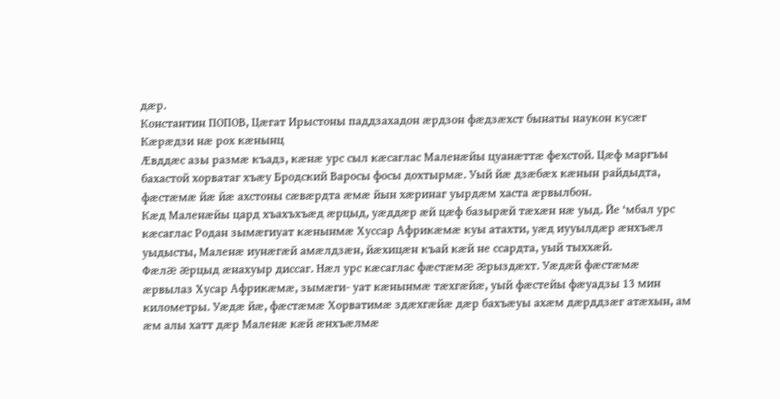дæр.
Константин ПОПОВ, Цæгат Ирыстоны паддзахадон æрдзон фæдзæхст бынаты наукон кусæг
Кæрæдзи нæ рох кæнынц
Æвддæс азы размæ къадз, кæнæ урс сыл кæсаглас Маленæйы цуанæттæ фехстой. Цæф маргъы бахастой хорватаг хъæу Бродский Варосы фосы дохтырмæ. Уый йæ дзæбæх кæнын райдыдта, фæстæмæ йæ йæ ахстоны сæвæрдта æмæ йын хæринаг уырдæм хаста æрвылбон.
Кæд Маленæйы цард хъахъхъæд æрцыд, уæддæр æй цæф базырæй тæхæн нæ уыд. Йе ‘мбал урс кæсаглас Родан зымæгиуат кæнынмæ Хуссар Африкæмæ куы атахти, уæд иууылдæр æнхъæл уыдысты, Маленæ иунæгæй амæлдзæн, йæхицæн къай кæй не ссардта, уый тыххæй.
Фæлæ æрцыд æнахуыр диссаг. Нæл урс кæсаглас фæстæмæ æрыздæхт. Уæдæй фæстæмæ æрвылаз Хусар Африкæмæ, зымæги- уат кæнынмæ тæхгæйæ, уый фæстейы фæуадзы 13 мин километры. Уæдæ йæ, фæстæмæ Хорватимæ здæхгæйæ дæр бахъæуы ахæм дæрддзæг атæхын, ам æм алы хатт дæр Маленæ кæй æнхъæлмæ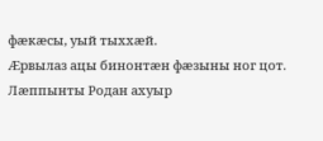фæкæсы, уый тыххæй.
Æрвылаз ацы бинонтæн фæзыны ног цот. Лæппынты Родан ахуыр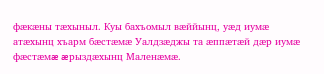фæкæны тæхыныл. Куы бахъомыл вæййынц, уæд иумæ атæхынц хъарм бæстæмæ Уалдзæджы та æппæтæй дæр иумæ фæстæмæ æрыздæхынц Маленæмæ.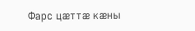Фарс цæттæ кæны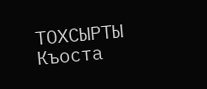ТОХСЫРТЫ Къоста